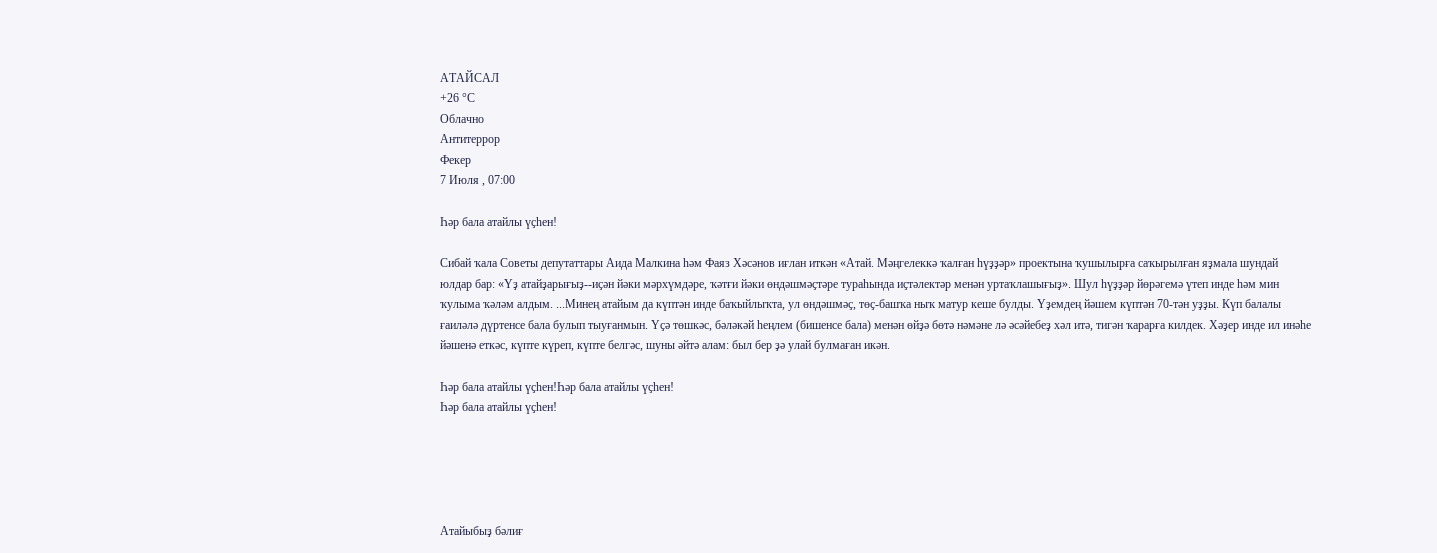АТАЙСАЛ
+26 °С
Облачно
Антитеррор
Фекер
7 Июля , 07:00

Һәр бала атайлы үҫһен!

Сибай ҡала Советы депутаттары Аида Малкина һәм Фаяз Хәсәнов иғлан иткән «Атай. Мәңгелеккә ҡалған һүҙҙәр» проектына ҡушылырға саҡырылған яҙмала шундай юлдар бар: «Үҙ атайҙарығыҙ--иҫән йәки мәрхүмдәре, ҡәтғи йәки өндәшмәҫтәре тураһында иҫтәлектәр менән уртаҡлашығыҙ». Шул һүҙҙәр йөрәгемә үтеп инде һәм мин ҡулыма ҡәләм алдым. ...Минең атайым да күптән инде баҡыйлыҡта, ул өндәшмәҫ, төҫ-башҡа ныҡ матур кеше булды. Үҙемдең йәшем күптән 70-тән уҙҙы. Күп балалы ғаиләлә дүртенсе бала булып тыуғанмын. Үҫә төшкәс, бәләкәй һеңлем (бишенсе бала) менән өйҙә бөтә нәмәне лә әсәйебеҙ хәл итә, тигән ҡарарға килдек. Хәҙер инде ил инәһе йәшенә еткәс, күпте күреп, күпте белгәс, шуны әйтә алам: был бер ҙә улай булмаған икән.

Һәр бала атайлы үҫһен!Һәр бала атайлы үҫһен!
Һәр бала атайлы үҫһен!





Атайыбыҙ бәлиғ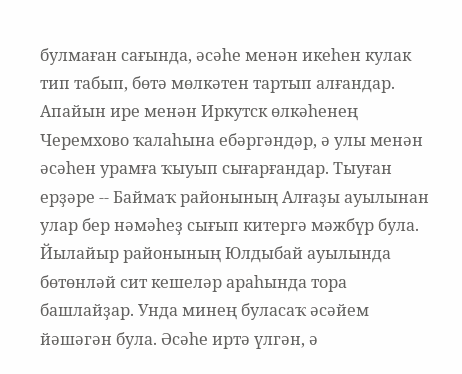булмаған сағында, әсәһе менән икеһен кулак тип табып, бөтә мөлкәтен тартып алғандар. Апайын ире менән Иркутск өлкәһенең Черемхово ҡалаһына ебәргәндәр, ә улы менән әсәһен урамға ҡыуып сығарғандар. Тыуған ерҙәре -- Баймаҡ районының Алғаҙы ауылынан улар бер нәмәһеҙ сығып китергә мәжбүр була. Йылайыр районының Юлдыбай ауылында бөтөнләй сит кешеләр араһында тора башлайҙар. Унда минең буласаҡ әсәйем йәшәгән була. Әсәһе иртә үлгән, ә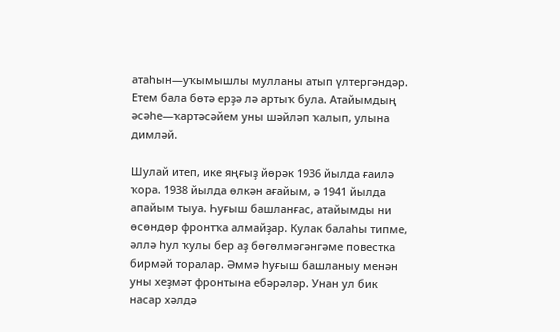атаһын—уҡымышлы мулланы атып үлтергәндәр. Етем бала бөтә ерҙә лә артыҡ була. Атайымдың әсәһе—ҡартәсәйем уны шәйләп ҡалып, улына димләй.

Шулай итеп, ике яңғыҙ йөрәк 1936 йылда ғаилә ҡора. 1938 йылда өлкән ағайым, ә 1941 йылда апайым тыуа. Һуғыш башланғас, атайымды ни өсөндөр фронтҡа алмайҙар. Кулак балаһы типме, әллә һул ҡулы бер аҙ бөгөлмәгәнгәме повестка бирмәй торалар. Әммә һуғыш башланыу менән уны хеҙмәт фронтына ебәрәләр. Унан ул бик насар хәлдә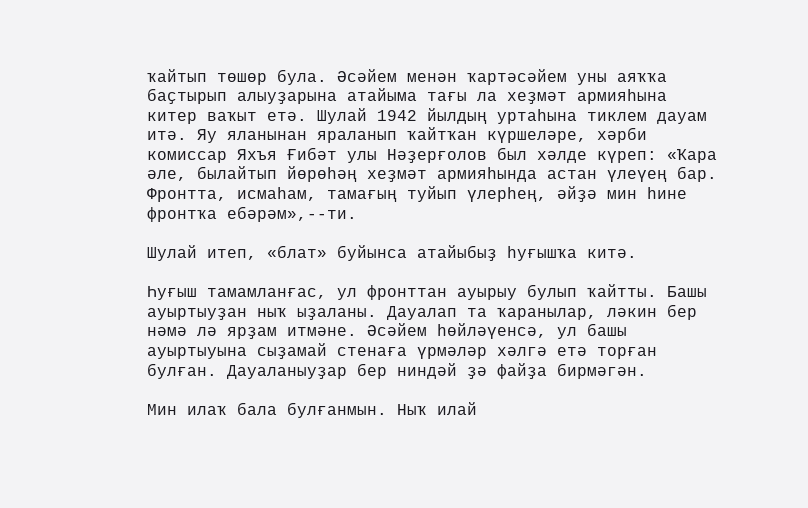ҡайтып төшөр була. Әсәйем менән ҡартәсәйем уны аяҡҡа баҫтырып алыуҙарына атайыма тағы ла хеҙмәт армияһына китер ваҡыт етә. Шулай 1942 йылдың уртаһына тиклем дауам итә. Яу яланынан яраланып ҡайтҡан күршеләре, хәрби комиссар Яхъя Ғибәт улы Нәҙерғолов был хәлде күреп: «Ҡара әле, былайтып йөрөһәң хеҙмәт армияһында астан үлеүең бар. Фронтта, исмаһам, тамағың туйып үлерһең, әйҙә мин һине фронтҡа ебәрәм»,--ти.

Шулай итеп, «блат» буйынса атайыбыҙ һуғышҡа китә.

Һуғыш тамамланғас, ул фронттан ауырыу булып ҡайтты. Башы ауыртыуҙан ныҡ ыҙаланы. Дауалап та ҡаранылар, ләкин бер нәмә лә ярҙам итмәне. Әсәйем һөйләүенсә, ул башы ауыртыуына сыҙамай стенаға үрмәләр хәлгә етә торған булған. Дауаланыуҙар бер ниндәй ҙә файҙа бирмәгән.

Мин илаҡ бала булғанмын. Ныҡ илай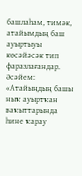башлаһам, тимәк, атайымдың баш ауыртыуы көсәйәсәк тип фаразлағандар. Әсәйем: «Атайыңдың башы ныҡ ауыртҡан ваҡыттарында һине ҡарау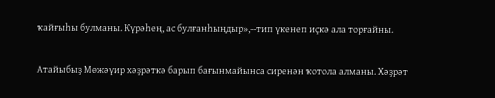ҡайғыһы булманы. Күрәһең, ас булғанһыңдыр»,--тип үкенеп иҫкә ала торғайны.

Атайыбыҙ Мөжәүир хәҙрәткә барып бағынмайынса сиренән ҡотола алманы. Хәҙрәт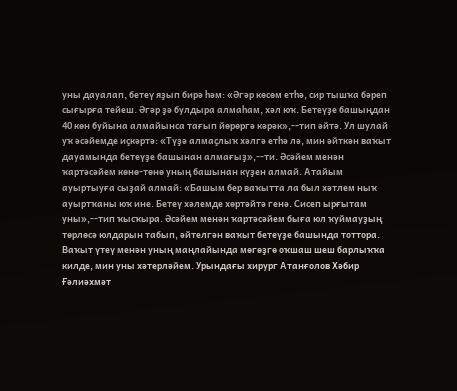уны дауалап, бетеү яҙып бирә һәм: «Әгәр көсөм етһә, сир тышҡа бәреп сығырға тейеш. Әгәр ҙә булдыра алмаһам, хәл юҡ. Бетеүҙе башыңдан 40 көн буйына алмайынса тағып йөрөргә кәрәк»,--тип әйтә. Ул шулай уҡ әсәйемде иҫкәртә: «Түҙә алмаҫлыҡ хәлгә етһә лә, мин әйткән ваҡыт дауамында бетеүҙе башынан алмағыҙ»,--ти. Әсәйем менән ҡартәсәйем көнө-төнө уның башынан күҙен алмай. Атайым ауыртыуға сыҙай алмай: «Башым бер ваҡытта ла был хәтлем ныҡ ауыртҡаны юҡ ине. Бетеү хәлемде хөртәйтә генә. Сисеп ырғытам уны»,--тип ҡысҡыра. Әсәйем менән ҡартәсәйем быға юл ҡуймауҙың төрлөсә юлдарын табып, әйтелгән ваҡыт бетеүҙе башында тоттора. Ваҡыт үтеү менән уның маңлайында мөгөҙгө оҡшаш шеш барлыҡҡа килде, мин уны хәтерләйем. Урындағы хирург Атанғолов Хәбир Ғәлиәхмәт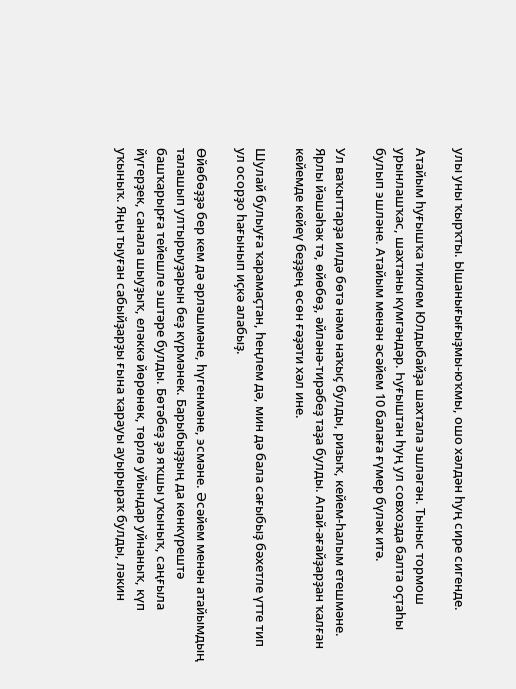улы уны ҡырҡты. Ышанығығыҙмы-юҡмы, ошо хәлдән һуң сире сигенде.

Атайым һуғышҡа тиклем Юлдыбайҙа шахтала эшләгән. Тыныс тормош урынлашҡас, шахтаны күмгәндәр. Һуғыштан һуң ул совхозда балта оҫтаһы булып эшләне. Атайым менән әсәйем 10 балаға ғүмер бүләк итә.

Ул ваҡыттарҙа илдә бөтә нәмә наҡыҫ булды, ризыҡ, кейем-һалым етешмәне. Ярлы йәшәһәк тә, өйөбөҙ, әйләнә-тирәбеҙ таҙа булды. Апай-ағайҙарҙан ҡалған кейемде кейеү беҙҙең өсөн ғәҙәти хәл ине.

Шулай булыуға ҡарамаҫтан, һеңлем дә, мин дә бала сағыбыҙ бәхетле үтте тип ул осорҙо һағынып иҫкә алабыҙ.

Өйөбөҙҙә бер кем дә әрләшмәне, һүгенмәне, эсмәне. Әсәйем менән атайымдың талашып ултырыуҙарын беҙ күрмәнек. Барыбыҙҙың да көнкүрештә башҡарырға тейешле эштәре булды. Бөтәбеҙ ҙә яҡшы уҡыныҡ, саңғыла йүгерҙек, санала шыуҙыҡ, еләккә йөрөнөк, төрлө уйындар уйнаныҡ, күп уҡыныҡ. Яңы тыуған сабыйҙарҙы ғына ҡарауы ауырыраҡ булды, ләкин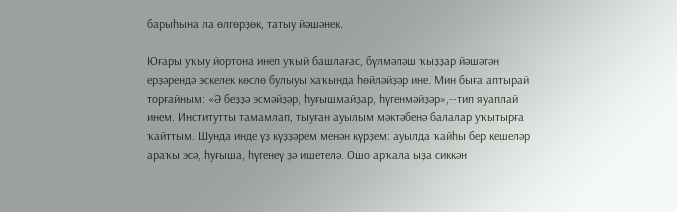барыһына ла өлгөрҙөк, татыу йәшәнек.

Юғары уҡыу йортона инеп уҡый башлағас, бүлмәләш ҡыҙҙар йәшәгән ерҙәрендә эскелек көслө булыуы хаҡында һөйләйҙәр ине. Мин быға аптырай торғайным: «Ә беҙҙә эсмәйҙәр, һуғышмайҙар, һүгенмәйҙәр»,--тип яуаплай инем. Институтты тамамлап, тыуған ауылым мәктәбенә балалар уҡытырға ҡайттым. Шунда инде үҙ күҙҙәрем менән күрҙем: ауылда ҡайһы бер кешеләр араҡы эсә, һуғыша, һүгенеү ҙә ишетелә. Ошо арҡала ыҙа сиккән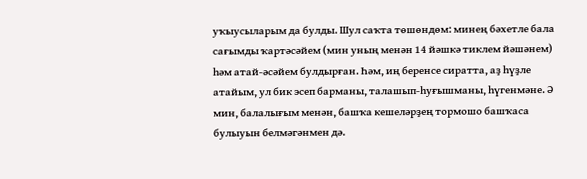уҡыусыларым да булды. Шул саҡта төшөндөм: минең бәхетле бала сағымды ҡартәсәйем (мин уның менән 14 йәшкә тиклем йәшәнем) һәм атай-әсәйем булдырған. Һәм, иң беренсе сиратта, аҙ һүҙле атайым, ул бик эсеп барманы, талашып-һуғышманы, һүгенмәне. Ә мин, балалығым менән, башҡа кешеләрҙең тормошо башҡаса булыуын белмәгәнмен дә.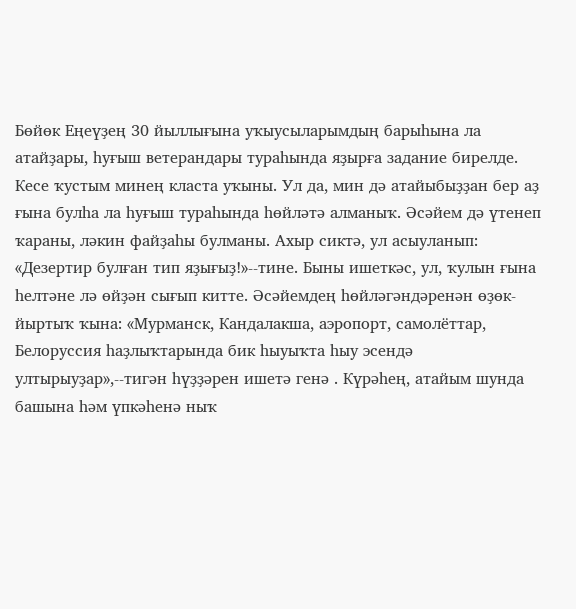Бөйөк Еңеүҙең 30 йыллығына уҡыусыларымдың барыһына ла атайҙары, һуғыш ветерандары тураһында яҙырға задание бирелде. Кесе ҡустым минең класта уҡыны. Ул да, мин дә атайыбыҙҙан бер аҙ ғына булһа ла һуғыш тураһында һөйләтә алманыҡ. Әсәйем дә үтенеп ҡараны, ләкин файҙаһы булманы. Ахыр сиктә, ул асыуланып: «Дезертир булған тип яҙығыҙ!»--тине. Быны ишеткәс, ул, ҡулын ғына һелтәне лә өйҙән сығып китте. Әсәйемдең һөйләгәндәренән өҙөк-йыртыҡ ҡына: «Мурманск, Кандалакша, аэропорт, самолёттар, Белоруссия һаҙлыҡтарында бик һыуыҡта һыу эсендә ултырыуҙар»,--тигән һүҙҙәрен ишетә генә . Күрәһең, атайым шунда башына һәм үпкәһенә ныҡ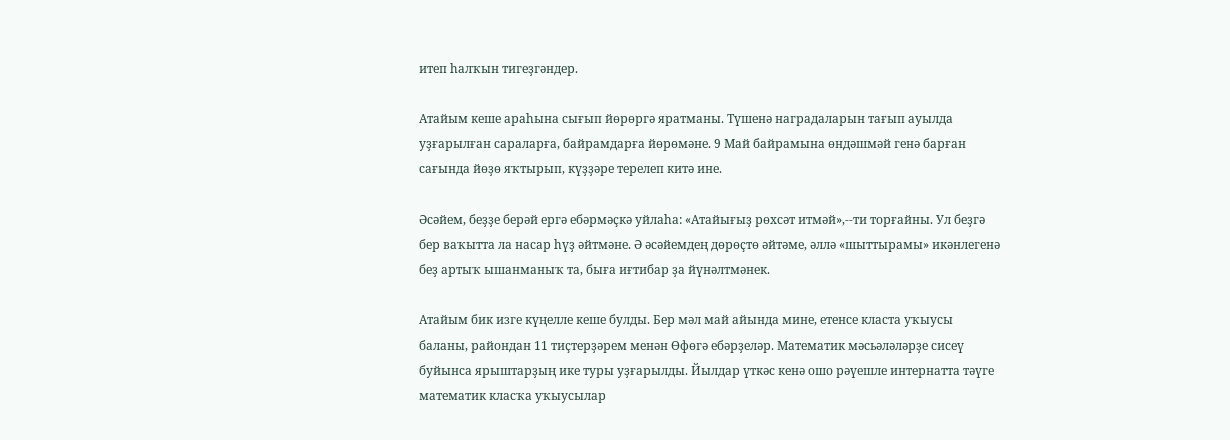итеп һалҡын тигеҙгәндер.

Атайым кеше араһына сығып йөрөргә яратманы. Түшенә наградаларын тағып ауылда уҙғарылған сараларға, байрамдарға йөрөмәне. 9 Май байрамына өндәшмәй генә барған сағында йөҙө яҡтырып, күҙҙәре терелеп китә ине.

Әсәйем, беҙҙе берәй ергә ебәрмәҫкә уйлаһа: «Атайығыҙ рөхсәт итмәй»,--ти торғайны. Ул беҙгә бер ваҡытта ла насар һүҙ әйтмәне. Ә әсәйемдең дөрөҫтө әйтәме, әллә «шыттырамы» икәнлегенә беҙ артыҡ ышанманыҡ та, быға иғтибар ҙа йүнәлтмәнек.

Атайым бик изге күңелле кеше булды. Бер мәл май айында мине, етенсе класта уҡыусы баланы, райондан 11 тиҫтерҙәрем менән Өфөгә ебәрҙеләр. Математик мәсьәләләрҙе сисеү буйынса ярыштарҙың ике туры уҙғарылды. Йылдар үткәс кенә ошо рәүешле интернатта тәүге математик класҡа уҡыусылар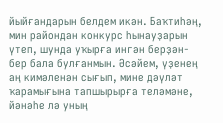йыйғандарын белдем икән. Баҡтиһәң, мин райондан конкурс һынауҙарын үтеп, шунда уҡырға ингән берҙән-бер бала булғанмын. Әсәйем, үҙенең аң кимәленән сығып, мине дәүләт ҡарамығына тапшырырға теләмәне, йәнәһе лә уның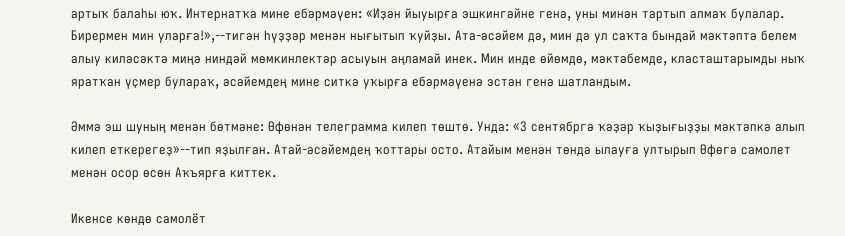артыҡ балаһы юҡ. Интернатҡа мине ебәрмәүен: «Иҙән йыуырға эшкингәйне генә, уны минән тартып алмаҡ булалар. Бирермен мин уларға!»,--тигән һүҙҙәр менән нығытып ҡуйҙы. Ата-әсәйем дә, мин дә ул саҡта бындай мәктәптә белем алыу киләсәктә миңә ниндәй мөмкинлектәр асыуын аңламай инек. Мин инде өйөмдө, мәктәбемде, класташтарымды ныҡ яратҡан үҫмер булараҡ, әсәйемдең мине ситкә уҡырға ебәрмәүенә эстән генә шатландым.

Әммә эш шуның менән бөтмәне: Өфөнән телеграмма килеп төштө. Унда: «3 сентябргә ҡәҙәр ҡыҙығыҙҙы мәктәпкә алып килеп еткерегеҙ»--тип яҙылған. Атай-әсәйемдең ҡоттары осто. Атайым менән төндә ылауға ултырып Өфөгә самолет менән осор өсөн Аҡъярға киттек.

Икенсе көндө самолёт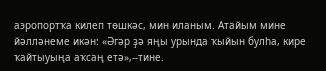аэропортҡа килеп төшкәс, мин иланым. Атайым мине йәлләнеме икән: «Әгәр ҙә яңы урында ҡыйын булһа, кире ҡайтыуыңа аҡсаң етә»,--тине.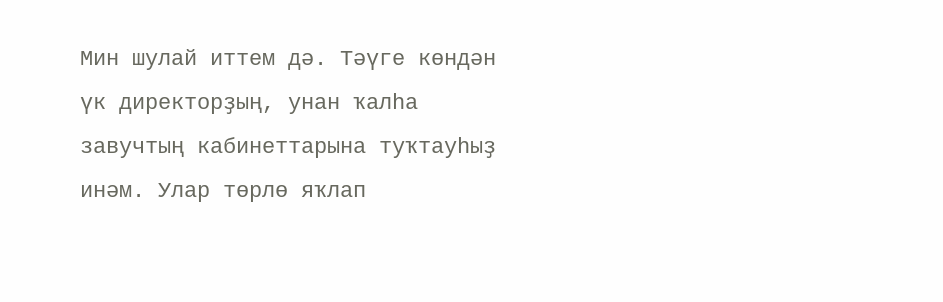Мин шулай иттем дә. Тәүге көндән үк директорҙың, унан ҡалһа завучтың кабинеттарына туҡтауһыҙ инәм. Улар төрлө яҡлап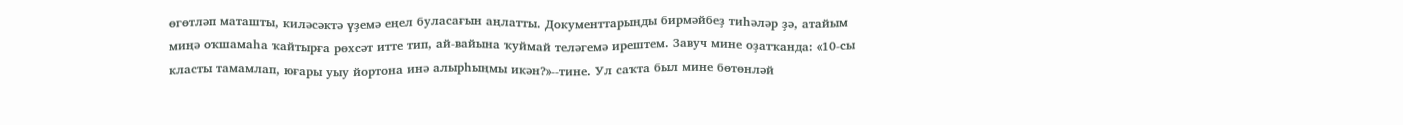өгөтләп маташты, киләсәктә үҙемә еңел буласағын аңлатты. Документтарыңды бирмәйбеҙ тиһәләр ҙә, атайым миңә оҡшамаһа ҡайтырға рөхсәт итте тип, ай-вайына ҡуймай теләгемә ирештем. Завуч мине оҙатҡанда: «10-сы класты тамамлап, юғары уыу йортона инә алырһыңмы икән?»--тине. Ул саҡта был мине бөтөнләй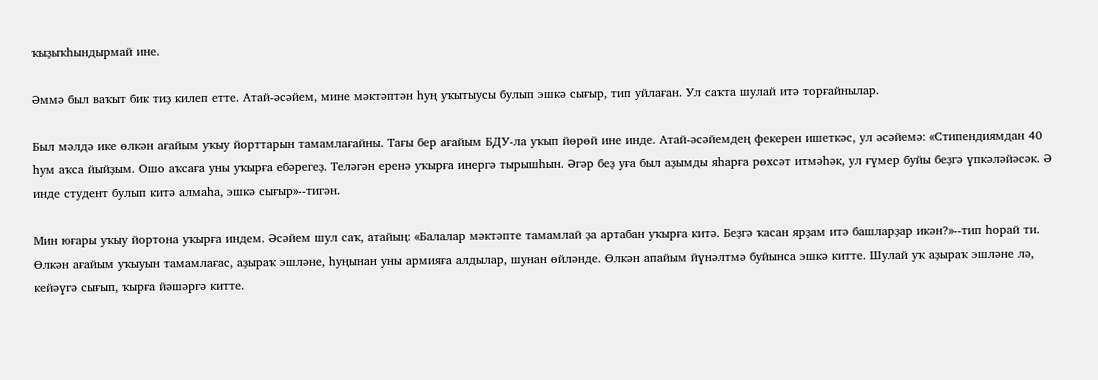ҡыҙыҡһындырмай ине.

Әммә был ваҡыт бик тиҙ килеп етте. Атай-әсәйем, мине мәктәптән һуң уҡытыусы булып эшкә сығыр, тип уйлаған. Ул саҡта шулай итә торғайнылар.

Был мәлдә ике өлкән ағайым уҡыу йорттарын тамамлағайны. Тағы бер ағайым БДУ-ла уҡып йөрөй ине инде. Атай-әсәйемдең фекерен ишеткәс, ул әсәйемә: «Стипендиямдан 40 һум аҡса йыйҙым. Ошо аҡсаға уны уҡырға ебәрегеҙ. Теләгән еренә уҡырға инергә тырышһын. Әгәр беҙ уға был аҙымды яһарға рөхсәт итмәһәк, ул ғүмер буйы беҙгә үпкәләйәсәк. Ә инде студент булып китә алмаһа, эшкә сығыр»--тигән.

Мин юғары уҡыу йортона уҡырға индем. Әсәйем шул саҡ, атайың: «Балалар мәктәпте тамамлай ҙа артабан уҡырға китә. Беҙгә ҡасан ярҙам итә башларҙар икән?»--тип һорай ти. Өлкән ағайым уҡыуын тамамлағас, аҙыраҡ эшләне, һуңынан уны армияға алдылар, шунан өйләнде. Өлкән апайым йүнәлтмә буйынса эшкә китте. Шулай уҡ аҙыраҡ эшләне лә, кейәүгә сығып, ҡырға йәшәргә китте.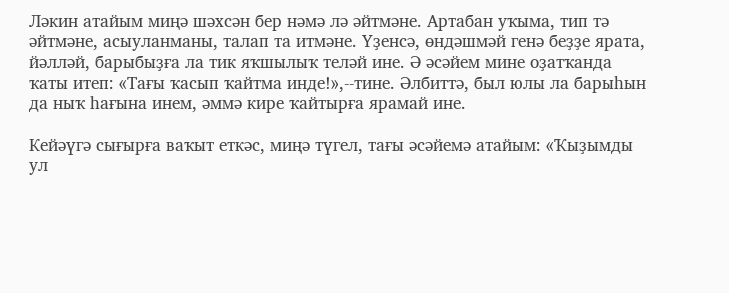Ләкин атайым миңә шәхсән бер нәмә лә әйтмәне. Артабан уҡыма, тип тә әйтмәне, асыуланманы, талап та итмәне. Үҙенсә, өндәшмәй генә беҙҙе ярата, йәлләй, барыбыҙға ла тик яҡшылыҡ теләй ине. Ә әсәйем мине оҙатҡанда ҡаты итеп: «Тағы ҡасып ҡайтма инде!»,--тине. Әлбиттә, был юлы ла барыһын да ныҡ һағына инем, әммә кире ҡайтырға ярамай ине.

Кейәүгә сығырға ваҡыт еткәс, миңә түгел, тағы әсәйемә атайым: «Ҡыҙымды ул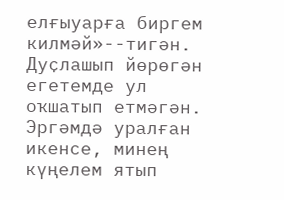елғыуарға биргем килмәй»--тигән. Дуҫлашып йөрөгән егетемде ул оҡшатып етмәгән. Эргәмдә уралған икенсе, минең күңелем ятып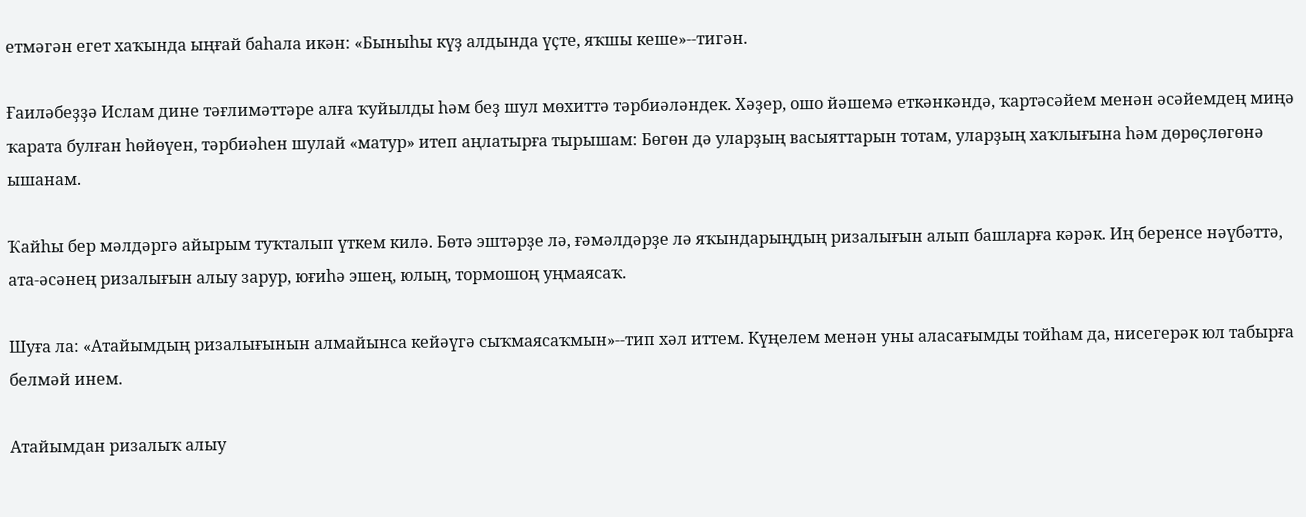етмәгән егет хаҡында ыңғай баһала икән: «Быныһы күҙ алдында үҫте, яҡшы кеше»--тигән.

Ғаиләбеҙҙә Ислам дине тәғлимәттәре алға ҡуйылды һәм беҙ шул мөхиттә тәрбиәләндек. Хәҙер, ошо йәшемә еткәнкәндә, ҡартәсәйем менән әсәйемдең миңә ҡарата булған һөйөүен, тәрбиәһен шулай «матур» итеп аңлатырға тырышам: Бөгөн дә уларҙың васыяттарын тотам, уларҙың хаҡлығына һәм дөрөҫлөгөнә ышанам.

Ҡайһы бер мәлдәргә айырым туҡталып үткем килә. Бөтә эштәрҙе лә, ғәмәлдәрҙе лә яҡындарыңдың ризалығын алып башларға кәрәк. Иң беренсе нәүбәттә, ата-әсәнең ризалығын алыу зарур, юғиһә эшең, юлың, тормошоң уңмаясаҡ.

Шуға ла: «Атайымдың ризалығынын алмайынса кейәүгә сыҡмаясаҡмын»--тип хәл иттем. Күңелем менән уны аласағымды тойһам да, нисегерәк юл табырға белмәй инем.

Атайымдан ризалыҡ алыу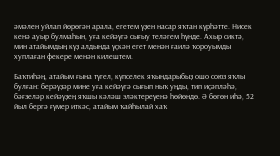әмәлен уйлап йөрөгән арала, егетем үҙен насар яҡтан күрһәтте. Нисек кенә ауыр булмаһын, уға кейәүгә сығыу теләгем һүнде. Ахыр сиктә, мин атайымдың күҙ алдында үҫкән егет менән ғаилә ҡороуымды хуплаған фекере менән килештем.

Баҡтиһәң, атайым ғына түгел, күпселек яҡындарыбыҙ ошо союз яҡлы булған: берәүҙәр мине уға кейәүгә сығып ныҡ уңды, тип иҫәпләһә, бәғзеләр кейәүҙең яҡшы кәләш эләктереүенә һөйөндө. Ә бөгөн иһә, 52 йыл бергә ғүмер иткәс, атайым ҡайһылай хаҡ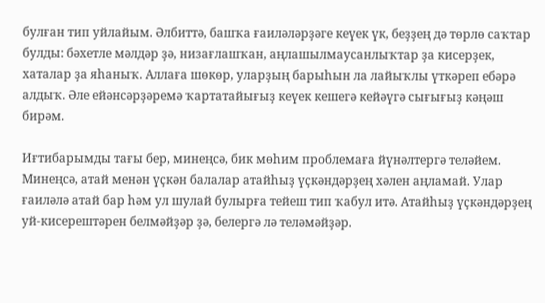булған тип уйлайым. Әлбиттә, башҡа ғаиләләрҙәге кеүек үк, беҙҙең дә төрлө саҡтар булды: бәхетле мәлдәр ҙә, низағлашҡан, аңлашылмаусанлыҡтар ҙа кисерҙек, хаталар ҙа яһаныҡ. Аллаға шөкөр, уларҙың барыһын ла лайыҡлы үткәреп ебәрә алдыҡ. Әле ейәнсәрҙәремә ҡартатайығыҙ кеүек кешегә кейәүгә сығығыҙ кәңəш бирәм.

Иғтибарымды тағы бер, минеңсə, бик мөһим проблемаға йүнәлтергə телəйем. Минеңсә, атай менəн үҫкəн балалар атайһыҙ үҫкəндәрҙең хəлен аңламай. Улар ғаилəлə атай бар һәм ул шулай булырға тейеш тип ҡабул итə. Атайһыҙ үҫкəндəрҙең уй-кисерештәрен белмəйҙәр ҙә, белергә лә теләмәйҙәр.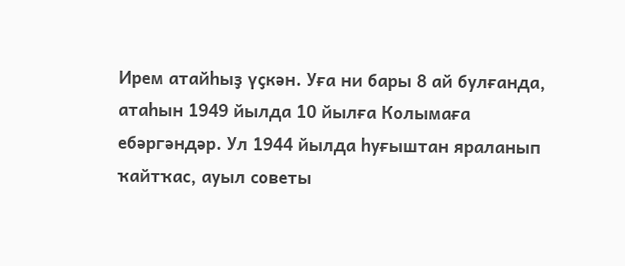Ирем атайһыҙ үҫкән. Уға ни бары 8 ай булғанда, атаһын 1949 йылда 10 йылға Колымаға ебәргәндәр. Ул 1944 йылда һуғыштан яраланып ҡайтҡас, ауыл советы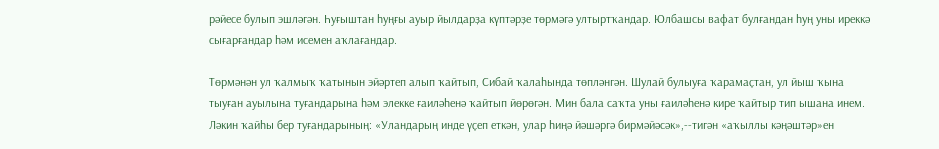рәйесе булып эшләгән. Һуғыштан һуңғы ауыр йылдарҙа күптәрҙе төрмәгә ултыртҡандар. Юлбашсы вафат булғандан һуң уны иреккә сығарғандар һәм исемен аҡлағандар.

Төрмәнән ул ҡалмыҡ ҡатынын эйәртеп алып ҡайтып, Сибай ҡалаһында төпләнгән. Шулай булыуға ҡарамаҫтан, ул йыш ҡына тыуған ауылына туғандарына һәм элекке ғаиләһенә ҡайтып йөрөгән. Мин бала саҡта уны ғаиләһенә кире ҡайтыр тип ышана инем. Ләкин ҡайһы бер туғандарының: «Уландарың инде үҫеп еткән, улар һиңә йәшәргә бирмәйәсәк»,--тигән «аҡыллы кәңәштәр»ен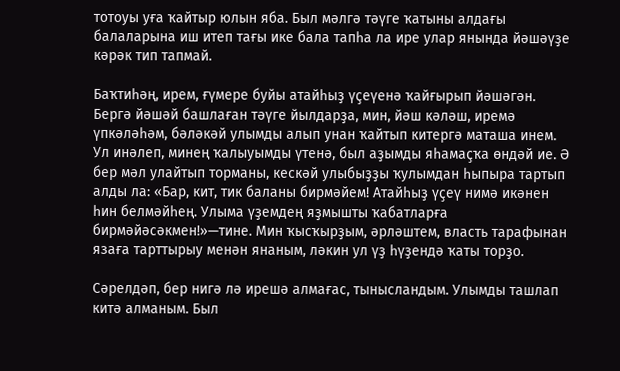тотоуы уға ҡайтыр юлын яба. Был мәлгә тәүге ҡатыны алдағы балаларына иш итеп тағы ике бала тапһа ла ире улар янында йәшәүҙе кәрәк тип тапмай.

Баҡтиһәң, ирем, ғүмере буйы атайһыҙ үҫеүенә ҡайғырып йәшәгән. Бергә йәшәй башлаған тәүге йылдарҙа, мин, йәш кәләш, иремә үпкәләһәм, бәләкәй улымды алып унан ҡайтып китергә маташа инем. Ул инәлеп, минең ҡалыуымды үтенә, был аҙымды яһамаҫҡа өндәй ие. Ә бер мәл улайтып торманы, кескәй улыбыҙҙы ҡулымдан һыпыра тартып алды ла: «Бар, кит, тик баланы бирмәйем! Атайһыҙ үҫеү нимә икәнен һин белмәйһең. Улыма үҙемдең яҙмышты ҡабатларға бирмәйәсәкмен!»—тине. Мин ҡысҡырҙым, әрләштем, власть тарафынан язаға тарттырыу менән янаным, ләкин ул үҙ һүҙендә ҡаты торҙо.

Сәрелдәп, бер нигә лә ирешә алмағас, тынысландым. Улымды ташлап китә алманым. Был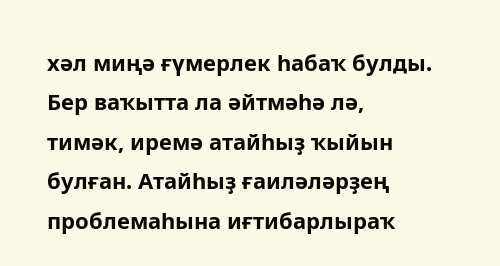хәл миңә ғүмерлек һабаҡ булды. Бер ваҡытта ла әйтмәһә лә, тимәк, иремә атайһыҙ ҡыйын булған. Атайһыҙ ғаиләләрҙең проблемаһына иғтибарлыраҡ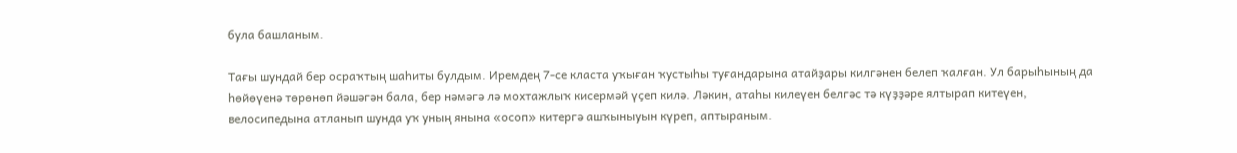була башланым.

Тағы шундай бер осраҡтың шаһиты булдым. Иремдең 7-се класта уҡыған ҡустыһы туғандарына атайҙары килгәнен белеп ҡалған. Ул барыһының да һөйөүенә төрөнөп йәшәгән бала, бер нәмәгә лә мохтажлыҡ кисермәй үҫеп килә. Ләкин, атаһы килеүен белгәс тә күҙҙәре ялтырап китеүен, велосипедына атланып шунда уҡ уның янына «осоп» китергә ашҡыныуын күреп, аптыраным.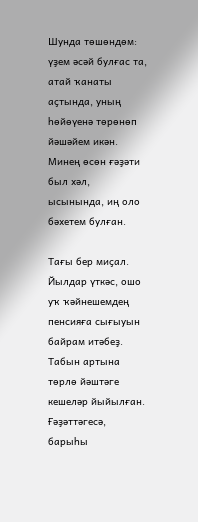Шунда төшөндөм: үҙем әсәй булғас та, атай ҡанаты аҫтында, уның һөйөүенә төрөнөп йәшәйем икән. Минең өсөн ғәҙәти был хәл, ысынында, иң оло бәхетем булған.

Тағы бер миҫал. Йылдар үткәс, ошо уҡ ҡәйнешемдең пенсияға сығыуын байрам итәбеҙ. Табын артына төрлө йәштәге кешеләр йыйылған. Ғәҙәттәгесә, барыһы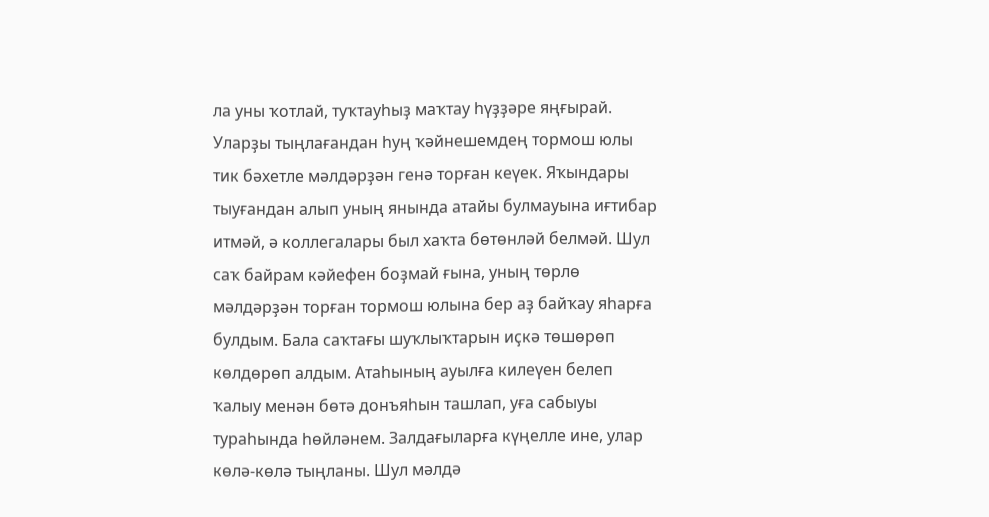ла уны ҡотлай, туҡтауһыҙ маҡтау һүҙҙәре яңғырай. Уларҙы тыңлағандан һуң ҡәйнешемдең тормош юлы тик бәхетле мәлдәрҙән генә торған кеүек. Яҡындары тыуғандан алып уның янында атайы булмауына иғтибар итмәй, ә коллегалары был хаҡта бөтөнләй белмәй. Шул саҡ байрам кәйефен боҙмай ғына, уның төрлө мәлдәрҙән торған тормош юлына бер аҙ байҡау яһарға булдым. Бала саҡтағы шуҡлыҡтарын иҫкә төшөрөп көлдөрөп алдым. Атаһының ауылға килеүен белеп ҡалыу менән бөтә донъяһын ташлап, уға сабыуы тураһында һөйләнем. Залдағыларға күңелле ине, улар көлә-көлә тыңланы. Шул мәлдә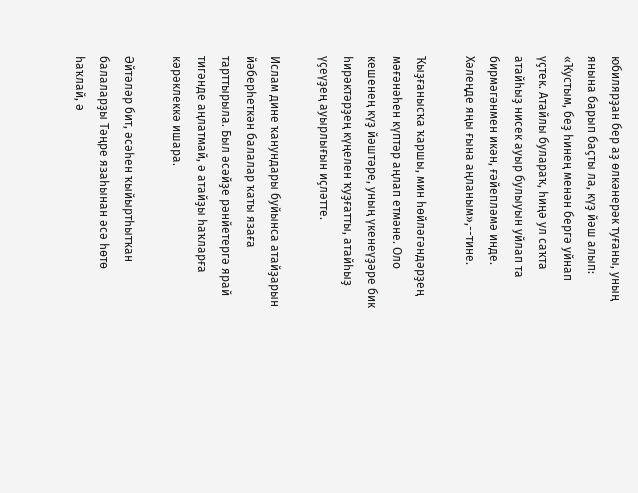юбилярҙан бер аҙ өлкәнерәк туғаны, уның янына барып баҫты ла, күҙ йәш алып: «Ҡустым, беҙ һинең менән бергә уйнап үҫтек. Атайлы булараҡ, һиңә ул саҡта атайһыҙ нисек ауыр булыуын уйлап та бирмәгәнмен икән, ғәйепләмә инде. Хәлеңде яңы ғына аңланым»,--тине.

Ҡыҙғанысҡа ҡаршы, мин һөйләгәндәрҙең мәғәнәһен күптәр аңлап етмәне. Оло кешенең күҙ йәштәре, уның үкенеүҙәре бик һирәктәрҙең күңелен ҡуҙғатты, атайһыҙ үҫеүҙең ауырлығын иҫләтте.

Ислам дине ҡанундары буйынса атайҙарын йәберһеткән балалар ҡаты язаға тарттырыла. Был әсәйҙе рәнйетергә ярай тигәнде аңлатмай, ә атайҙы һаҡларға кәрәклеккә ишара.

Әйтәләр бит, әсәһен ҡыйыртһытҡан балаларҙы Тәңре язаһынан әсә һөтө һаҡлай, ә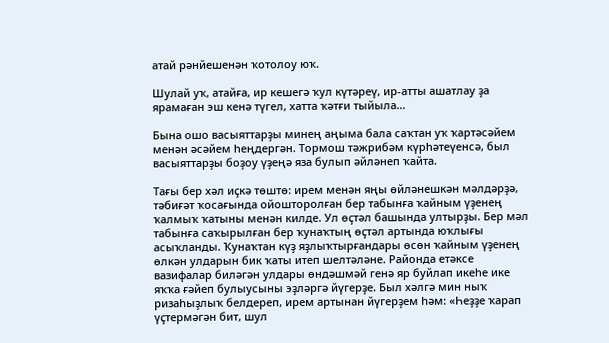атай рәнйешенән ҡотолоу юҡ.

Шулай уҡ, атайға, ир кешегә ҡул күтәреү, ир-атты ашатлау ҙа ярамаған эш кенә түгел, хатта ҡәтғи тыйыла...

Бына ошо васыяттарҙы минең аңыма бала саҡтан уҡ ҡартәсәйем менән әсәйем һеңдергән. Тормош тәжрибәм күрһәтеүенсә, был васыяттарҙы боҙоу үҙеңә яза булып әйләнеп ҡайта.

Тағы бер хәл иҫкә төштө: ирем менән яңы өйләнешкән мәлдәрҙә, тәбиғәт ҡосағында ойошторолған бер табынға ҡайным үҙенең ҡалмыҡ ҡатыны менән килде. Ул өҫтәл башында ултырҙы. Бер мәл табынға саҡырылған бер ҡунаҡтың өҫтәл артында юҡлығы асыҡланды. Ҡунаҡтан күҙ яҙлыҡтырғандары өсөн ҡайным үҙенең өлкән улдарын бик ҡаты итеп шелтәләне. Районда етәксе вазифалар биләгән улдары өндәшмәй генә яр буйлап икеһе ике яҡҡа ғәйеп булыусыны эҙләргә йүгерҙе. Был хәлгә мин ныҡ ризаһыҙлыҡ белдереп, ирем артынан йүгерҙем һәм: «Һеҙҙе ҡарап үҫтермәгән бит, шул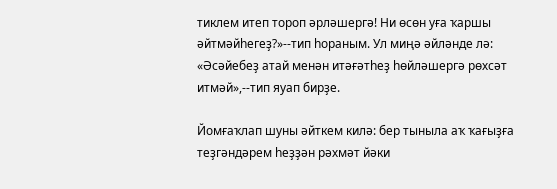тиклем итеп тороп әрләшергә! Ни өсөн уға ҡаршы әйтмәйһегеҙ?»--тип һораным. Ул миңә әйләнде лә: «Әсәйебеҙ атай менән итәғәтһеҙ һөйләшергә рөхсәт итмәй»,--тип яуап бирҙе.

Йомғаҡлап шуны әйткем килә: бер тыныла аҡ ҡағыҙға теҙгәндәрем һеҙҙән рәхмәт йәки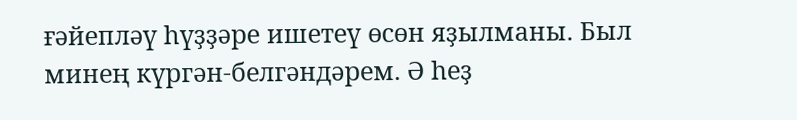ғәйепләү һүҙҙәре ишетеү өсөн яҙылманы. Был минең күргән-белгәндәрем. Ә һеҙ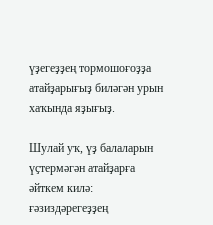үҙегеҙҙең тормошоғоҙҙа атайҙарығыҙ биләгән урын хаҡында яҙығыҙ.

Шулай уҡ, үҙ балаларын үҫтермәгән атайҙарға әйткем килә: ғәзиздәрегеҙҙең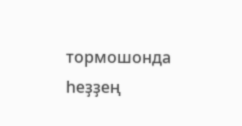тормошонда һеҙҙең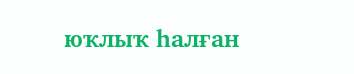юҡлыҡ һалған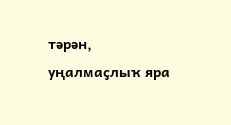тәрән, уңалмаҫлыҡ яра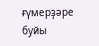ғүмерҙәре буйы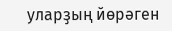уларҙың йөрәген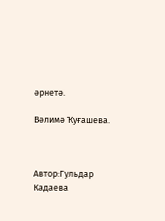әрнетә.

Вәлимә Ҡуғашева.



Автор:Гульдар Кадаева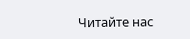Читайте нас